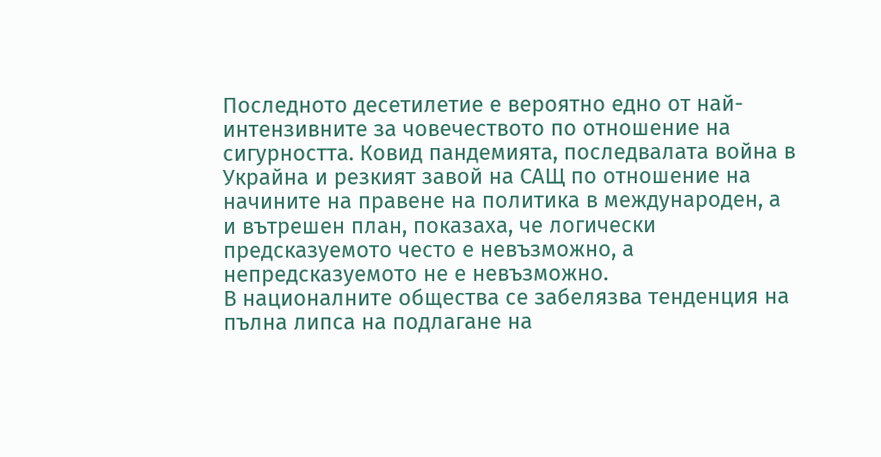Последното десетилетие е вероятно едно от най-интензивните за човечеството по отношение на сигурността. Ковид пандемията, последвалата война в Украйна и резкият завой на САЩ по отношение на начините на правене на политика в международен, а и вътрешен план, показаха, че логически предсказуемото често е невъзможно, а непредсказуемото не е невъзможно.
В националните общества се забелязва тенденция на пълна липса на подлагане на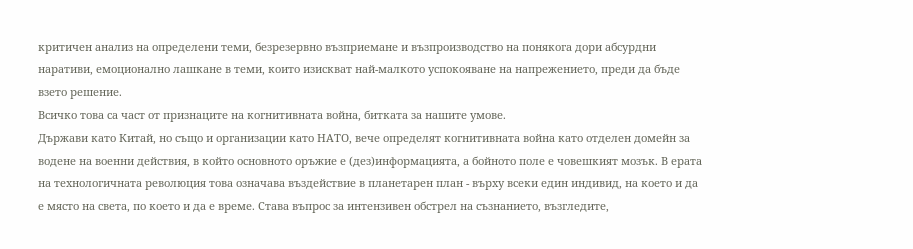критичен анализ на определени теми, безрезервно възприемане и възпроизводство на понякога дори абсурдни наративи, емоционално лашкане в теми, които изискват най-малкото успокояване на напрежението, преди да бъде взето решение.
Всичко това са част от признаците на когнитивната война, битката за нашите умове.
Държави като Китай, но също и организации като НАТО, вече определят когнитивната война като отделен домейн за водене на военни действия, в който основното оръжие е (дез)информацията, а бойното поле е човешкият мозък. В ерата на технологичната революция това означава въздействие в планетарен план - върху всеки един индивид, на което и да е място на света, по което и да е време. Става въпрос за интензивен обстрел на съзнанието, възгледите,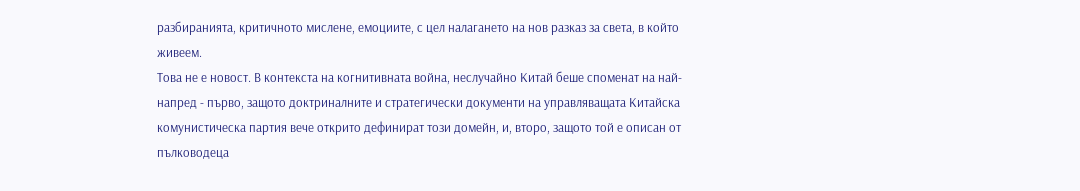разбиранията, критичното мислене, емоциите, с цел налагането на нов разказ за света, в който живеем.
Това не е новост. В контекста на когнитивната война, неслучайно Китай беше споменат на най-напред - първо, защото доктриналните и стратегически документи на управляващата Китайска комунистическа партия вече открито дефинират този домейн, и, второ, защото той е описан от пълководеца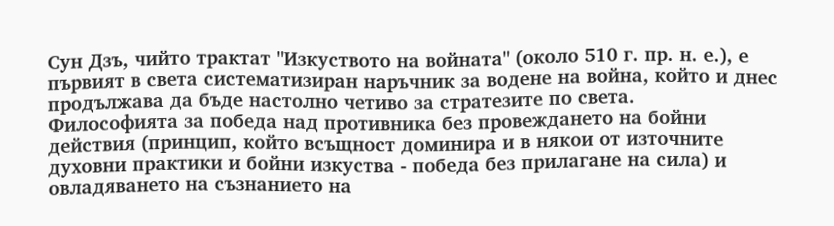Сун Дзъ, чийто трактат "Изкуството на войната" (около 510 г. пр. н. е.), е първият в света систематизиран наръчник за водене на война, който и днес продължава да бъде настолно четиво за стратезите по света.
Философията за победа над противника без провеждането на бойни действия (принцип, който всъщност доминира и в някои от източните духовни практики и бойни изкуства - победа без прилагане на сила) и овладяването на съзнанието на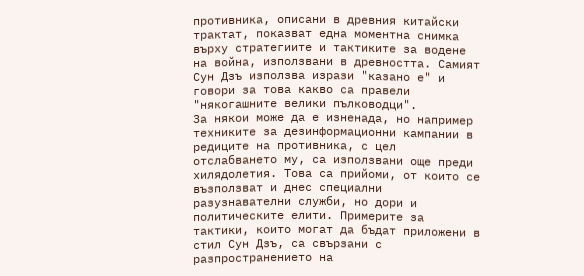противника, описани в древния китайски трактат, показват една моментна снимка върху стратегиите и тактиките за водене на война, използвани в древността. Самият Сун Дзъ използва изрази "казано е" и говори за това какво са правели "някогашните велики пълководци".
За някои може да е изненада, но например техниките за дезинформационни кампании в редиците на противника, с цел отслабването му, са използвани още преди хилядолетия. Това са прийоми, от които се възползват и днес специални разузнавателни служби, но дори и политическите елити. Примерите за тактики, които могат да бъдат приложени в стил Сун Дзъ, са свързани с разпространението на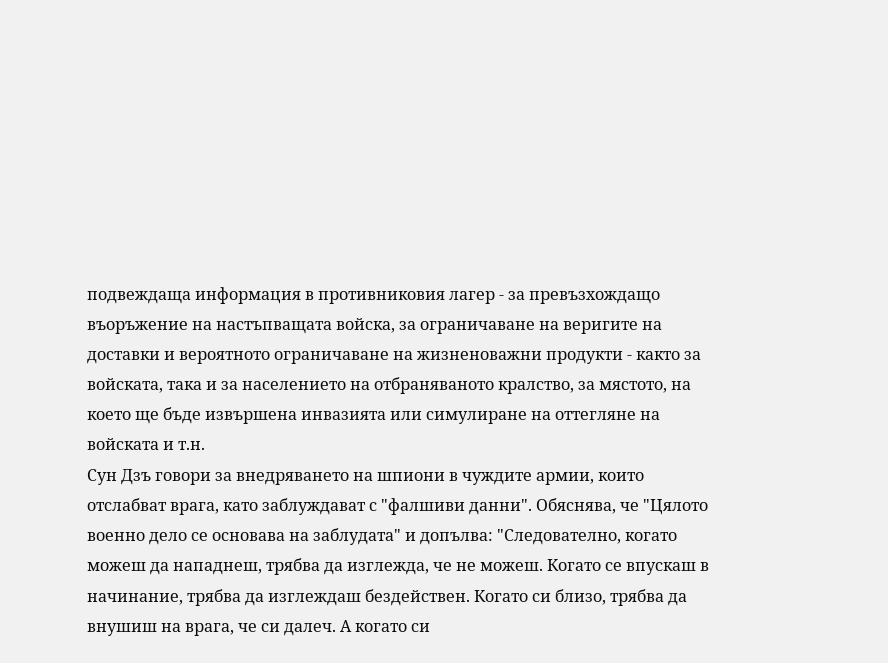подвеждаща информация в противниковия лагер - за превъзхождащо въоръжение на настъпващата войска, за ограничаване на веригите на доставки и вероятното ограничаване на жизненоважни продукти - както за войската, така и за населението на отбраняваното кралство, за мястото, на което ще бъде извършена инвазията или симулиране на оттегляне на войската и т.н.
Сун Дзъ говори за внедряването на шпиони в чуждите армии, които отслабват врага, като заблуждават с "фалшиви данни". Обяснява, че "Цялото военно дело се основава на заблудата" и допълва: "Следователно, когато можеш да нападнеш, трябва да изглежда, че не можеш. Когато се впускаш в начинание, трябва да изглеждаш бездействен. Когато си близо, трябва да внушиш на врага, че си далеч. А когато си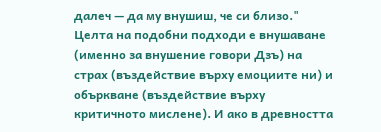далеч — да му внушиш, че си близо."
Целта на подобни подходи е внушаване (именно за внушение говори Дзъ) на страх (въздействие върху емоциите ни) и объркване (въздействие върху критичното мислене). И ако в древността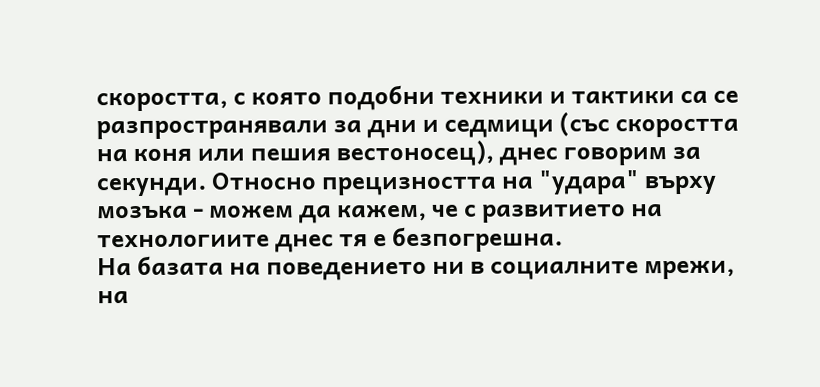скоростта, с която подобни техники и тактики са се разпространявали за дни и седмици (със скоростта на коня или пешия вестоносец), днес говорим за секунди. Относно прецизността на "удара" върху мозъка - можем да кажем, че с развитието на технологиите днес тя е безпогрешна.
На базата на поведението ни в социалните мрежи, на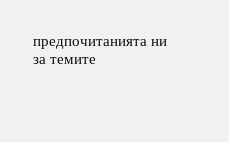предпочитанията ни за темите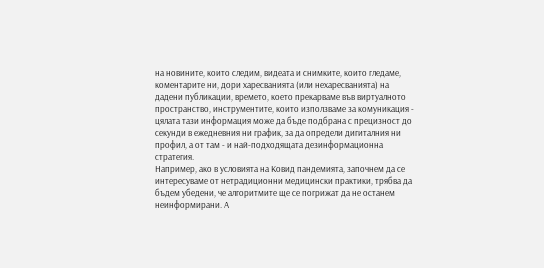на новините, които следим, видеата и снимките, които гледаме, коментарите ни, дори харесванията (или нехаресванията) на дадени публикации, времето, което прекарваме във виртуалното пространство, инструментите, които използваме за комуникация - цялата тази информация може да бъде подбрана с прецизност до секунди в ежедневния ни график, за да определи дигиталния ни профил, а от там - и най-подходящата дезинформационна стратегия.
Например, ако в условията на Ковид пандемията, започнем да се интересуваме от нетрадиционни медицински практики, трябва да бъдем убедени, че алгоритмите ще се погрижат да не останем неинформирани. А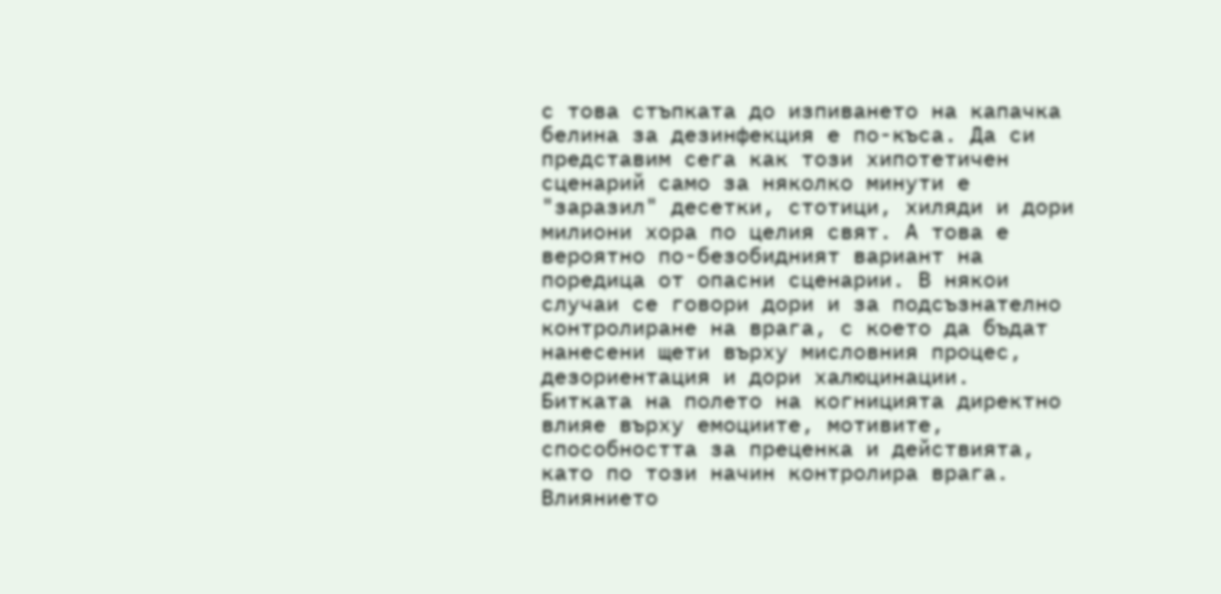с това стъпката до изпиването на капачка белина за дезинфекция е по-къса. Да си представим сега как този хипотетичен сценарий само за няколко минути е "заразил" десетки, стотици, хиляди и дори милиони хора по целия свят. А това е вероятно по-безобидният вариант на поредица от опасни сценарии. В някои случаи се говори дори и за подсъзнателно контролиране на врага, с което да бъдат нанесени щети върху мисловния процес, дезориентация и дори халюцинации.
Битката на полето на когницията директно влияе върху емоциите, мотивите, способността за преценка и действията, като по този начин контролира врага. Влиянието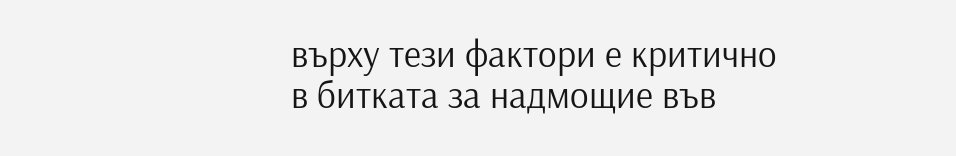върху тези фактори е критично в битката за надмощие във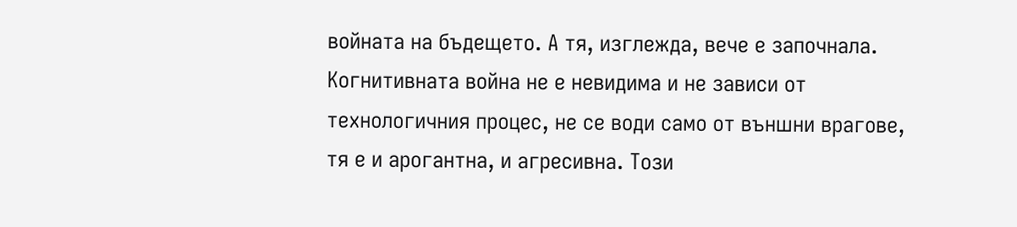войната на бъдещето. А тя, изглежда, вече е започнала.
Когнитивната война не е невидима и не зависи от технологичния процес, не се води само от външни врагове, тя е и арогантна, и агресивна. Този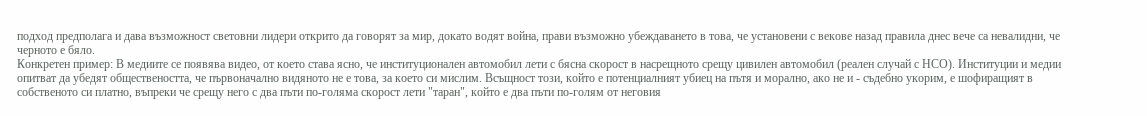подход предполага и дава възможност световни лидери открито да говорят за мир, докато водят война, прави възможно убеждаването в това, че установени с векове назад правила днес вече са невалидни, че черното е бяло.
Конкретен пример: В медиите се появява видео, от което става ясно, че институционален автомобил лети с бясна скорост в насрещното срещу цивилен автомобил (реален случай с НСО). Институции и медии опитват да убедят обществеността, че първоначално видяното не е това, за което си мислим. Всъщност този, който е потенциалният убиец на пътя и морално, ако не и - съдебно укорим, е шофиращият в собственото си платно, въпреки че срещу него с два пъти по-голяма скорост лети "таран", който е два пъти по-голям от неговия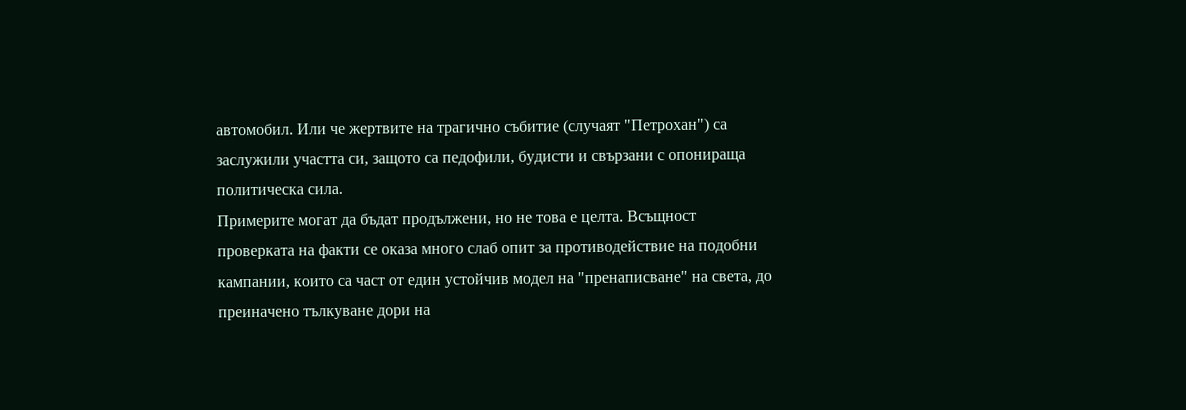автомобил. Или че жертвите на трагично събитие (случаят "Петрохан") са заслужили участта си, защото са педофили, будисти и свързани с опонираща политическа сила.
Примерите могат да бъдат продължени, но не това е целта. Всъщност проверката на факти се оказа много слаб опит за противодействие на подобни кампании, които са част от един устойчив модел на "пренаписване" на света, до преиначено тълкуване дори на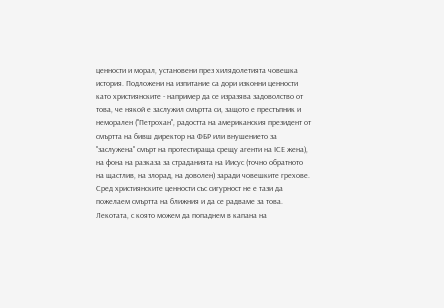ценности и морал, установени през хилядолетията човешка история. Подложени на изпитание са дори изконни ценности като християнските - например да се изразява задоволство от това, че някой е заслужил смъртта си, защото е престъпник и неморален ("Петрохан", радостта на американския президент от смъртта на бивш директор на ФБР или внушението за "заслужена" смърт на протестираща срещу агенти на ICE жена), на фона на разказа за страданията на Иисус (точно обратното на щастлив, на злорад, на доволен) заради човешките грехове. Сред християнските ценности със сигурност не е тази да пожелаем смъртта на ближния и да се радваме за това.
Лекотата, с която можем да попаднем в капана на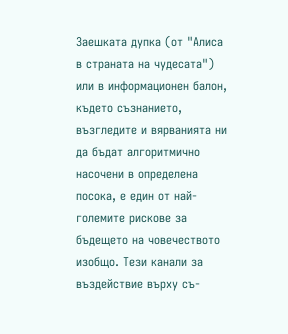Заешката дупка (от "Алиса в страната на чудесата") или в информационен балон, където съзнанието, възгледите и вярванията ни да бъдат алгоритмично насочени в определена посока, е един от най-големите рискове за бъдещето на човечеството изобщо. Тези канали за въздействие върху съ-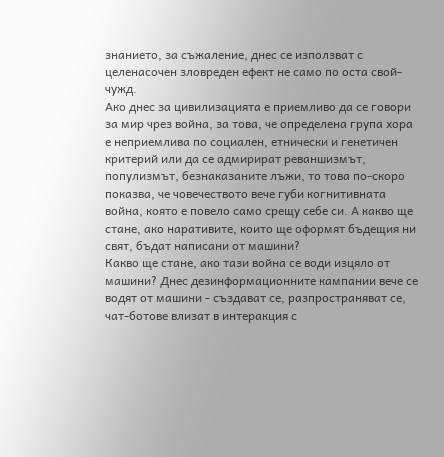знанието, за съжаление, днес се използват с целенасочен зловреден ефект не само по оста свой-чужд.
Ако днес за цивилизацията е приемливо да се говори за мир чрез война, за това, че определена група хора е неприемлива по социален, етнически и генетичен критерий или да се адмирират реваншизмът, популизмът, безнаказаните лъжи, то това по-скоро показва, че човечеството вече губи когнитивната война, която е повело само срещу себе си. А какво ще стане, ако наративите, които ще оформят бъдещия ни свят, бъдат написани от машини?
Какво ще стане, ако тази война се води изцяло от машини? Днес дезинформационните кампании вече се водят от машини - създават се, разпространяват се, чат-ботове влизат в интеракция с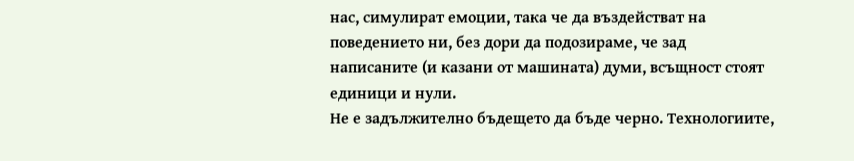нас, симулират емоции, така че да въздействат на поведението ни, без дори да подозираме, че зад написаните (и казани от машината) думи, всъщност стоят единици и нули.
Не е задължително бъдещето да бъде черно. Технологиите,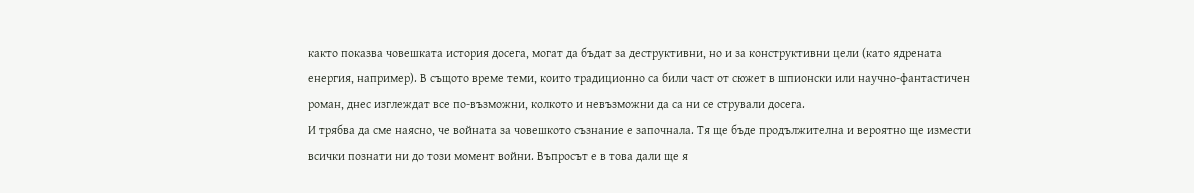както показва човешката история досега, могат да бъдат за деструктивни, но и за конструктивни цели (като ядрената енергия, например). В същото време теми, които традиционно са били част от сюжет в шпионски или научно-фантастичен роман, днес изглеждат все по-възможни, колкото и невъзможни да са ни се стрували досега.
И трябва да сме наясно, че войната за човешкото съзнание е започнала. Тя ще бъде продължителна и вероятно ще измести всички познати ни до този момент войни. Въпросът е в това дали ще я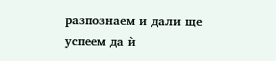разпознаем и дали ще успеем да ѝ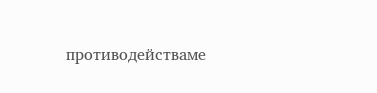противодействаме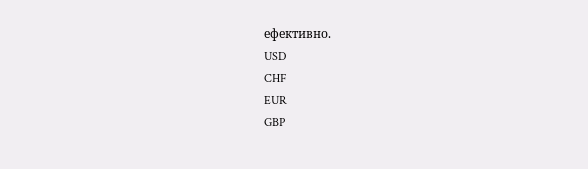ефективно.
USD
CHF
EUR
GBP